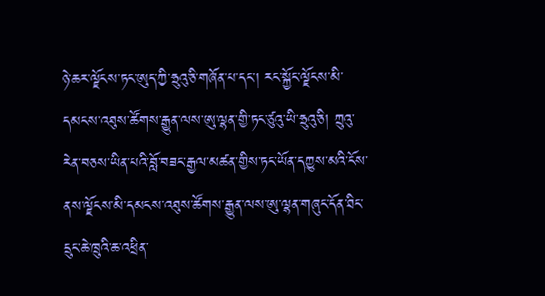ཉེ་ཆར་ལྗོངས་ཏང་ཨུད་ཀྱི་ཧྲུའུ་ཅི་གཞོན་པ་དང་། རང་སྐྱོང་ལྗོངས་མི་དམངས་འཐུས་ཚོགས་རྒྱུན་ལས་ཨུ་ལྷན་གྱི་ཏང་ཙུའུ་ཡི་ཧྲུའུ་ཅི། ཀྲུའུ་རེན་བཅས་ཡིན་པའི་བློ་བཟང་རྒྱལ་མཚན་གྱིས་ཏང་ཡོན་དཀྱུས་མའི་ངོས་ནས་ལྗོངས་མི་དམངས་འཐུས་ཚོགས་རྒྱུན་ལས་ཨུ་ལྷན་གཞུང་དོན་ཐིང་དྲུང་ཆེ་ཁྲུའི་ཆ་འཕྲིན་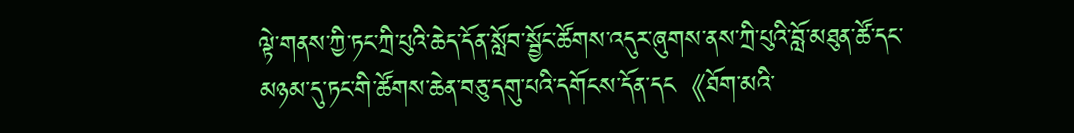ལྟེ་གནས་ཀྱི་ཏང་ཀྲི་པུའི་ཆེད་དོན་སློབ་སྦྱོང་ཚོགས་འདུར་ཞུགས་ནས་ཀྲི་པུའི་བློ་མཐུན་ཚོ་དང་མཉམ་དུ་ཏང་གི་ཚོགས་ཆེན་བཅུ་དགུ་པའི་དགོངས་དོན་དང《ཐོག་མའི་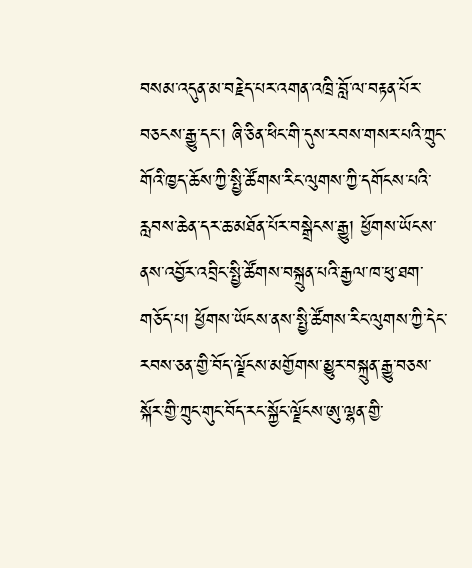བསམ་འདུན་མ་བརྗེད་པར་འགན་འཁྲི་བློ་ལ་བརྟན་པོར་བཅངས་རྒྱུ་དང་། ཞི་ཅིན་ཕིང་གི་དུས་རབས་གསར་པའི་ཀྲུང་གོའི་ཁྱད་ཆོས་ཀྱི་སྤྱི་ཚོགས་རིང་ལུགས་ཀྱི་དགོངས་པའི་རླབས་ཆེན་དར་ཆ་མཐོན་པོར་བསྒྲེངས་རྒྱུ། ཕྱོགས་ཡོངས་ནས་འབྱོར་འབྲིང་སྤྱི་ཚོགས་བསྐྲུན་པའི་རྒྱལ་ཁ་ཕུ་ཐག་གཅོད་པ། ཕྱོགས་ཡོངས་ནས་སྤྱི་ཚོགས་རིང་ལུགས་ཀྱི་དེང་རབས་ཅན་གྱི་བོད་ལྗོངས་མགྱོགས་མྱུར་བསྐྲུན་རྒྱུ་བཅས་སྐོར་གྱི་ཀྲུང་གུང་བོད་རང་སྐྱོང་ལྗོངས་ཨུ་ལྷན་གྱི་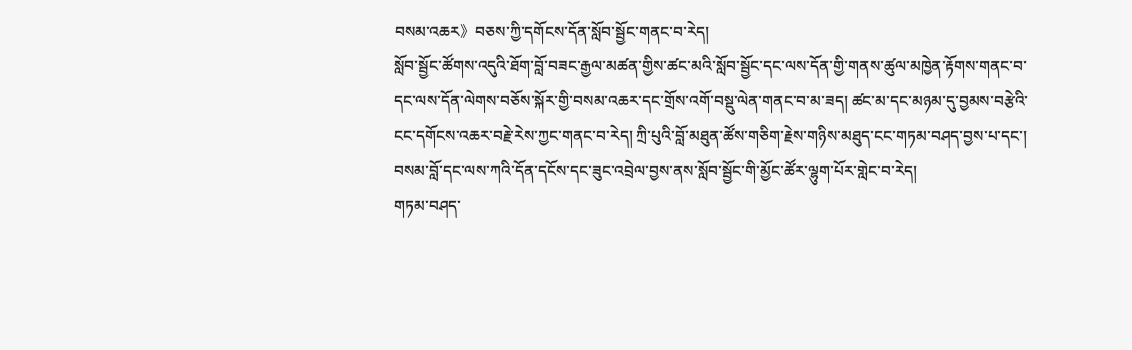བསམ་འཆར》བཅས་ཀྱི་དགོངས་དོན་སློབ་སྦྱོང་གནང་བ་རེད།
སློབ་སྦྱོང་ཚོགས་འདུའི་ཐོག་བློ་བཟང་རྒྱལ་མཚན་གྱིས་ཚང་མའི་སློབ་སྦྱོང་དང་ལས་དོན་གྱི་གནས་ཚུལ་མཁྱེན་རྟོགས་གནང་བ་དང་ལས་དོན་ལེགས་བཅོས་སྐོར་གྱི་བསམ་འཆར་དང་གྲོས་འགོ་བསྡུ་ལེན་གནང་བ་མ་ཟད། ཚང་མ་དང་མཉམ་དུ་བྱམས་བརྩེའི་ངང་དགོངས་འཆར་བརྗེ་རེས་ཀྱང་གནང་བ་རེད། ཀྲི་པུའི་བློ་མཐུན་ཚོས་གཅིག་རྗེས་གཉིས་མཐུད་ངང་གཏམ་བཤད་བྱས་པ་དང་། བསམ་བློ་དང་ལས་ཀའི་དོན་དངོས་དང་ཟུང་འབྲེལ་བྱས་ནས་སློབ་སྦྱོང་གི་མྱོང་ཚོར་ལྷུག་པོར་གླེང་བ་རེད།
གཏམ་བཤད་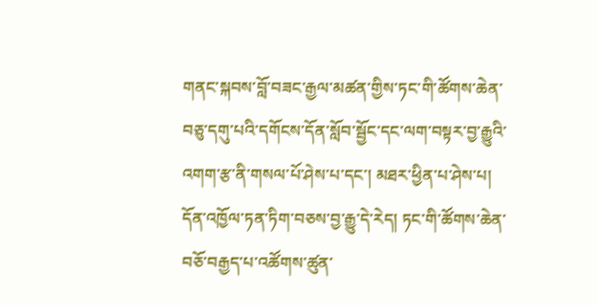གནང་སྐབས་བློ་བཟང་རྒྱལ་མཚན་གྱིས་ཏང་གི་ཚོགས་ཆེན་བཅུ་དགུ་པའི་དགོངས་དོན་སློབ་སྦྱོང་དང་ལག་བསྟར་བྱ་རྒྱུའི་འགག་རྩ་ནི་གསལ་པོ་ཤེས་པ་དང་། མཐར་ཕྱིན་པ་ཤེས་པ། དོན་འཁྱོལ་ཏན་ཏིག་བཅས་བྱ་རྒྱུ་དེ་རེད། ཏང་གི་ཚོགས་ཆེན་བཅོ་བརྒྱད་པ་འཚོགས་ཚུན་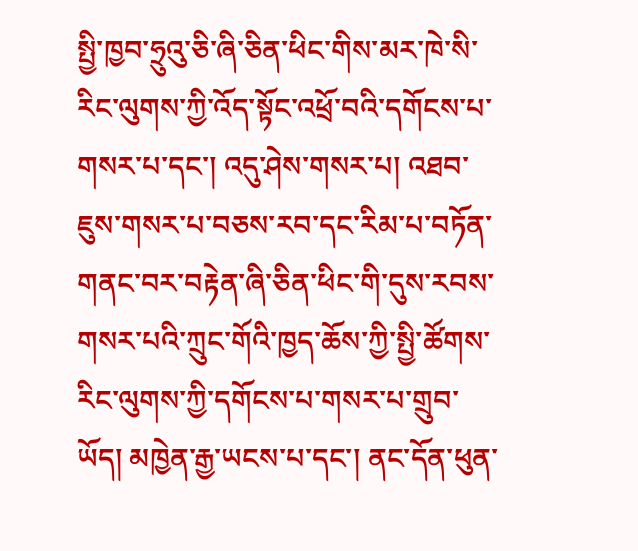སྤྱི་ཁྱབ་ཧྲུའུ་ཅི་ཞི་ཅིན་ཕིང་གིས་མར་ཁེ་སི་རིང་ལུགས་ཀྱི་འོད་སྟོང་འཕྲོ་བའི་དགོངས་པ་གསར་པ་དང་། འདུ་ཤེས་གསར་པ། འཐབ་ཇུས་གསར་པ་བཅས་རབ་དང་རིམ་པ་བཏོན་གནང་བར་བརྟེན་ཞི་ཅིན་ཕིང་གི་དུས་རབས་གསར་པའི་ཀྲུང་གོའི་ཁྱད་ཆོས་ཀྱི་སྤྱི་ཚོགས་རིང་ལུགས་ཀྱི་དགོངས་པ་གསར་པ་གྲུབ་ཡོད། མཁྱེན་རྒྱ་ཡངས་པ་དང་། ནང་དོན་ཕུན་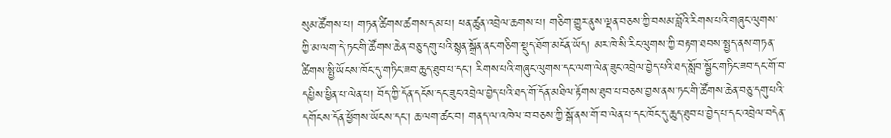སུམ་ཚོགས་པ། གཏན་ཚིགས་ཚགས་དམ་པ། ཕན་ཚུན་འབྲེལ་ཆགས་པ། གཅིག་གྱུར་ནུས་ལྡན་བཅས་ཀྱི་བསམ་བློའི་རིགས་པའི་གཞུང་ལུགས་ཀྱི་མ་ལག་དེ་ཏང་གི་ཚོགས་ཆེན་བཅུ་དགུ་པའི་སྙན་སྒྲོན་ནང་གཅིག་སྡུད་ཐོག་མངོན་ཡོད། མར་ཁེ་སི་རིང་ལུགས་ཀྱི་བརྟག་ཐབས་སྤྱད་ནས་གཏན་ཚིགས་སྤྱི་ཡོངས་ཁོང་དུ་གཏིང་ཟབ་ཆུད་ཐུབ་པ་དང་། རིགས་པའི་གཞུང་ལུགས་དང་ལག་ལེན་ཟུང་འབྲེལ་བྱེད་པའི་ཐད་སློབ་སྦྱོང་གཏིང་ཟབ་དང་གོ་བ་དཔྱིས་ཕྱིན་པ་ལེན་པ། བོད་ཀྱི་དོན་དངོས་དང་ཟུང་འབྲེལ་བྱེད་པའི་ཐད་གོ་དོན་མཐིལ་རྟོགས་ཐུབ་པ་བཅས་བྱས་ནས་ཏང་གི་ཚོགས་ཆེན་བཅུ་དགུ་པའི་དགོངས་དོན་ཕྱོགས་ཡོངས་དང་། ཆ་ལག་ཚང་བ། གནད་ལ་འཁེལ་བ་བཅས་ཀྱི་སྒོ་ནས་གོ་བ་ལེན་པ་དང་ཁོང་དུ་ཆུད་ཐུབ་པ་བྱེད་པ་དང་འབྲེལ་བདེན་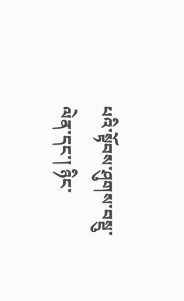པའི་སྟོབས་ཤུགས་བསྡུ་ལེན་དང་། ཉིང་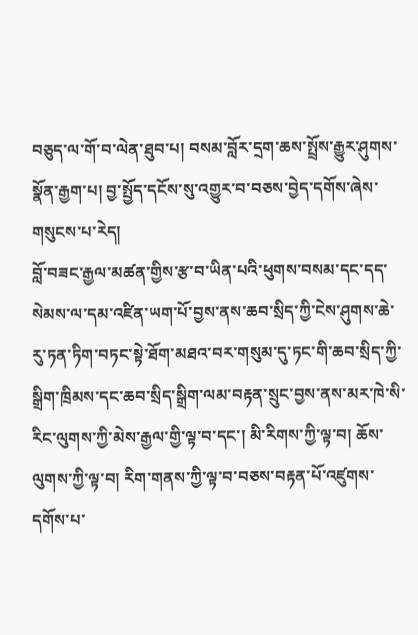བཅུད་ལ་གོ་བ་ལེན་ཐུབ་པ། བསམ་བློར་དྲག་ཆས་སྤྲོས་རྒྱུར་ཤུགས་སྣོན་རྒྱག་པ། བྱ་སྤྱོད་དངོས་སུ་འགྱུར་བ་བཅས་བྱེད་དགོས་ཞེས་གསུངས་པ་རེད།
བློ་བཟང་རྒྱལ་མཚན་གྱིས་རྩ་བ་ཡིན་པའི་ཕུགས་བསམ་དང་དད་སེམས་ལ་དམ་འཛིན་ཡག་པོ་བྱས་ནས་ཆབ་སྲིད་ཀྱི་ངེས་ཤུགས་ཆེ་རུ་ཏན་ཏིག་བཏང་སྟེ་ཐོག་མཐའ་བར་གསུམ་དུ་ཏང་གི་ཆབ་སྲིད་ཀྱི་སྒྲིག་ཁྲིམས་དང་ཆབ་སྲིད་སྒྲིག་ལམ་བརྟན་སྲུང་བྱས་ནས་མར་ཁེ་སི་རིང་ལུགས་ཀྱི་མེས་རྒྱལ་གྱི་ལྟ་བ་དང་། མི་རིགས་ཀྱི་ལྟ་བ། ཆོས་ལུགས་ཀྱི་ལྟ་བ། རིག་གནས་ཀྱི་ལྟ་བ་བཅས་བརྟན་པོ་འཛུགས་དགོས་པ་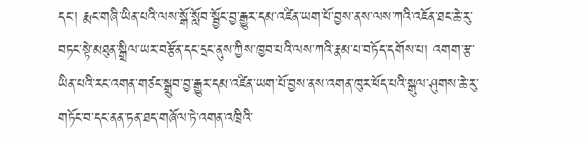དང་། རྨང་གཞི་ཡིན་པའི་ལས་སྒོ་སློབ་སྦྱོང་བྱ་རྒྱུར་དམ་འཛིན་ཡག་པོ་བྱས་ནས་ལས་ཀའི་འཇོན་ཐང་ཆེ་རུ་བཏང་སྟེ་མཐུན་སྒྲིལ་ཡར་བརྩོན་དང་དྲང་ནུས་ཀྱིས་ཁྱབ་པའི་ལས་ཀའི་རྣམ་པ་བཏོད་དགོས་པ། འགག་རྩ་ཡིན་པའི་རང་འགན་གཙང་སྒྲུབ་བྱ་རྒྱུར་དམ་འཛིན་ཡག་པོ་བྱས་ནས་འགན་ཁུར་ཕོད་པའི་སྒུལ་ཤུགས་ཆེ་རུ་གཏོང་བ་དང་ནན་ཏན་ཐད་གཞོལ་ཏེ་འགན་འཁྲིའི་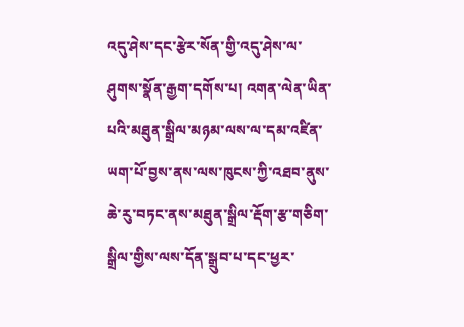འདུ་ཤེས་དང་རྩེར་སོན་གྱི་འདུ་ཤེས་ལ་ཤུགས་སྣོན་རྒྱག་དགོས་པ། འགན་ལེན་ཡིན་པའི་མཐུན་སྒྲིལ་མཉམ་ལས་ལ་དམ་འཛིན་ཡག་པོ་བྱས་ནས་ལས་ཁུངས་ཀྱི་འཐབ་ནུས་ཆེ་རུ་བཏང་ནས་མཐུན་སྒྲིལ་རྡོག་རྩ་གཅིག་སྒྲིལ་གྱིས་ལས་དོན་སྒྲུབ་པ་དང་ཕྱར་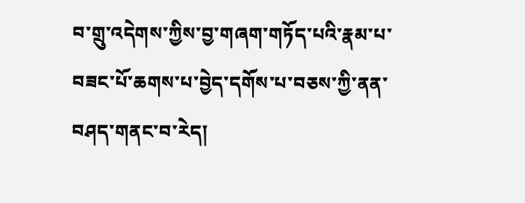བ་གྲུ་འདེགས་ཀྱིས་བྱ་གཞག་གཏོད་པའི་རྣམ་པ་བཟང་པོ་ཆགས་པ་བྱེད་དགོས་པ་བཅས་ཀྱི་ནན་བཤད་གནང་བ་རེད།